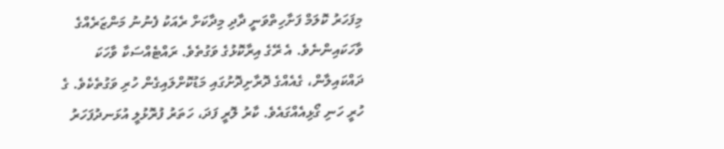މިފަހަރު ކޮލަމް ފަށާހިތްވަނީ ދާދި މިދާކަށް ރެއަކު ފެނުނު މަންޒަރެއްގެ ވާހަކައިންނެވެ. އެ ރޭގެ އިރާކޮޅުގެ ވަގުތެވެ. ރައްޓެއްސަކާ ވާހަކަ ދައްކައިލާން، ގެއެއްގެ ދޮރާށިދޮށުގައި މަޑުކޮށްލައިގެން ހުރި ވަގުތެކެވެ. ގެ ހުރީ ހަނި ގޯޅިއެއްގައެވެ. ކާރު ލޮރީ ފަދަ، ހަތަރު ފުރޮޅުލީ އުޅަނދުފަހަރު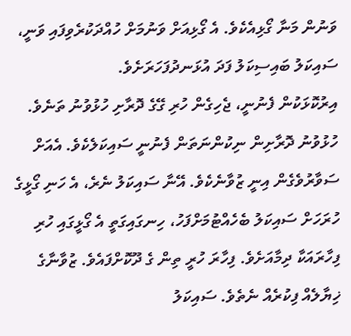ވަނުން މަނާ ގޯޅިއެކެވެ. އެ ގޯޅިއަށް ވަނުމަށް ހުއްދަކުރެވިފައި ވަނީ، ސައިކަލު ބައިސިކަލު ފަދަ އުޅަނދުފަހަރަށެވެ.
އިރުކޮޅަކުން ފެނުނީ، ޖެހިގެން ހުރި ގޭގެ ދޮރާށި ހުޅުވުނު ތަނެވެ. ހުޅުވުނު ދޮރާށިން ނިކުންނަތަން ފެނުނީ ސައިކަލެކެވެ. އެއަށް ސަވާރުވެގެން އިނީ ޒުވާނެކެވެ. އޭނާ ސައިކަލު ނެރެ، އެ ހަނި ގޯޅީގެ ހުރަހަށް ސައިކަލު ބެހެއްޓުމަށްފަހު، ހިނގައިގަތީ އެ ގޯޅީގައި ހުރި ފިހާރައަކާ ދިމާއަށެވެ. ފިހާރަ ހުރީ ތިން ގެ ދޫކޮށްފައެވެ. ޒުވާނާގެ ޚިޔާލެއް ފިކުރެއް ނެތެވެ. ސައިކަލު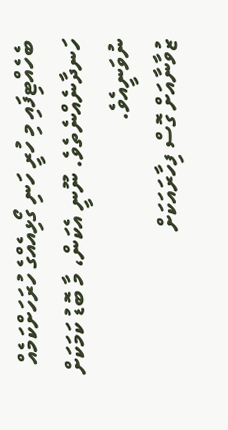ބެހެއްޓިފައި މި ހުރީ ހަނި ގޯޅިއެއްގެ ހުރަހަށްކަމެއް ހަނދާނެއްނެތެވެ. ނޫނީ އެކަން، މާ ބޮޑު ކަމަކަށް ނުވަނީއެވެ.
ޒުވާނާއަށް ގޮސް ފިހާރައަކަށް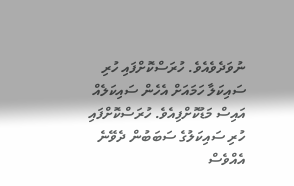ނުވަދެވެއެވެ. ހުރަސްކޮށްފައި ހުރި ސައިކަލާ ހަމައަށް އެހެން ސައިކަލެއް އައިސް މަޑުކޮށްފިއެވެ. ހުރަސްކޮށްފައި ހުރި ސައިކަލުގެ ސަބަބުން ދެވޭނެ އެއްވެސް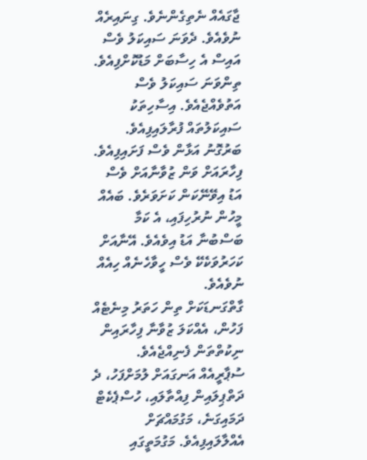ޖާގައެއް ނެތިގެންނެވެ. ގިނައިރެއް ނުވެއެވެ. ދެވަނަ ސައިކަލު ވެސް އައިސް އެ ހިސާބަށް މަޑުކޮށްފިއެވެ. ތިންވަނަ ސައިކަލު ވެސް އަތުވެއްޖެއެވެ. އިސާހިތަކު ސައިކަލުތައް ފުރާލައިފިއެވެ. ބަރުގޮނު އަޅާން ވެސް ފަށައިފިއެވެ. ފިހާރައަށް ވަން ޒުވާނާއަށް ވެސް އަޑު އިވޭނޭކަން ކަށަވަރެވެ. ބައެއް މީހުން ނުރުހިފައި، އެ ކަމާ ބަސްބުނާ އަޑު އިވެއެވެ. އޭނާއަށް ކަހަރުވަކެކޭ ވެސް ހީވާހެނެއް ހިއެއް ނުވެއެވެ.
ގާތްގަނޑަކަށް ތިން ހަތަރު މިނެޓެއް ފަހުން، އެއްކަލަ ޒުވާނާ ފިހާރައިން ނިކުތްތަން ފެނިއްޖެއެވެ. ސުޕާރީއެއް އަނގައަށް ލުމަށްފަހު، ދެ ދަތްޕިލައިން ފިއްތާލައި، ހުސްޕެކެޓް ދަމައިގަނެ، މަގުމައްޗަށް އެއްލާލައިފިއެވެ. މަގުމަތީގައި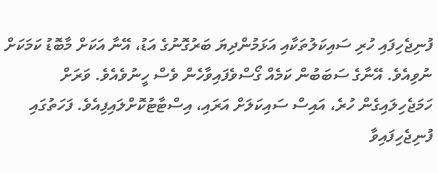ފުނިޖެހިފައި ހުރި ސައިކަލުތަކާއި އަޅަމުންދިޔަ ބަރުގޮނުގެ އަޑު، އޭނާ އަކަށް މާބޮޑު ކަމަކަށް ނުވިއެވެ. އޭނާގެ ސަބަބުން ކަމެއް ގޯސްވެފައިވާހެން ވެސް ހީނުވެއެވެ. ވަރަށް ހަމަޖެހިލައިގެން ހުރެ، އައިސް ސައިކަލަށް އަރައި، އިސްޓާޓުކޮށްލައިފިއެވެ. ފަހަތުގައި ފުނިޖެހިފައިވާ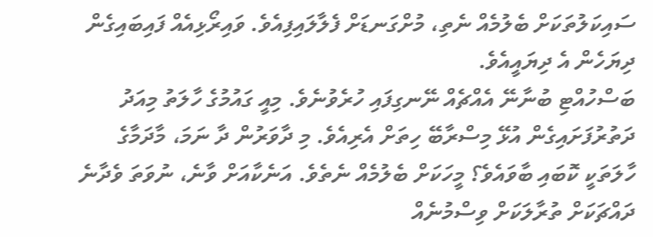ސައިކަލުތަކަށް ބެލުމެއް ނެތި، މުށްގަނޑަށް ފެލާލައިފިއެވެ. ވައިރޯޅިއެއް ފައިބައިގެން ދިޔަހެން އެ ދިޔައީއެވެ.
ބަސްހުއްޓި ބުނާނޭ އެއްޗެއް ނޭނގިފައި ހުރެވުނެވެ. މިއީ ގައުމުގެ ހާލަތު މިއަދު ދަތުރުފަށައިގެން އުޅޭ މިސްރާބޭ ހިތަށް އެރިއެވެ. މި ދާވަރުން ދާ ނަމަ، މާދަމާގެ ހާލަތަކީ ކޮބައި ބާވައެވެ؟ މީހަކަށް ބެލުމެއް ނެތެވެ. އަނެކާއަށް ވާނެ، ނުވަތަ ވެދާނެ ދައްޗަކަށް ތުރާލަކަށް ވިސްމުނެއް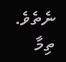ނެތެވެ. ތިމާ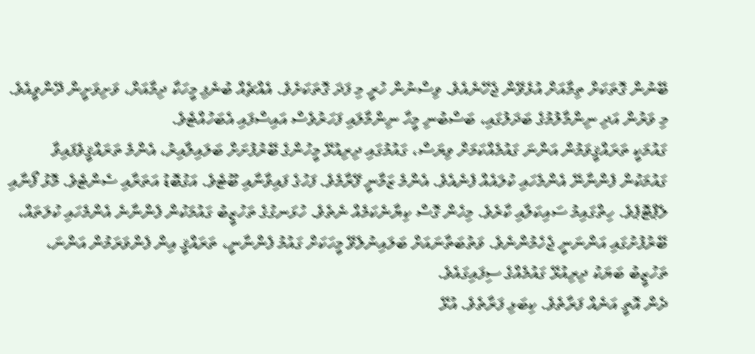ބޭނުން ގޮތަކަށް ތިމާއަށް އުޅެވޭން ޖެހޭނެއެވެ. ވިސްނުން ހުރީ މި ފަދަ ގޮތަކަށެވެ. އެއްޗެއް ބުނެފި މީހަކާ ދިމާއަށް، ވަށިވަށީން ދޭންވީއެވެ. މި ވަރުން އަދި ނިންމާލުމުގެ ބަދަލުގައި، ބަސްބުނި މީހާ ނިންމާލައި ފަހަރުވެސް އައިސްފައި އެބަހުއްޓެވެ.
ގައުމަކީ ތަރައްޤީވަމުން އަންނަ ގައުމެއްކަމަށް ވިޔަސް، ގައުމުގައި ދިރިއުޅޭ މީހުންގެ ބޭރުފުށަށް ބަލައިލާއިރު، އެންމެ ތަރައްޤީވެފައިވާ ގައުމަކުން ފެންނާނޭ އެންމެހައި ކުލައެއް ފެނެއެވެ. އެންމެ ޒަމާނީ ފޭރާމެވެ. ފަހުގެ ފައިވާނާއި ބޫޓެވެ. އަގުބޮޑު އަތަރާއި ސެންޓެވެ. މޮޅު ފޯނާއި ލެޕްޓޮޕެވެ. ހިތްގައިމު ސައިކަލާއި ކާރެވެ. މިހެން ގޮސް ކިޔާނެކަމެއް ނެތެވެ. ހުޅަނގުގެ ތަހުޒީބު ގައުމަކުން ފެންނާނެ އެންމެހައި ކުލަތައް، ބޭރުފުށުގައި އަންނަނީ ޖެހެމުންނެވެ. ވަތުބަތާނައަށް ބަލައިނުލެވޭ މީހަކަށް ގައުމު ފެންނާނީ، ތަރައްޤީ އިން ފެންވަރަމުން އަންނަ، ތަހުޒީބު ބަޔަކު ދިރިއުޅޭ ގައުމެއްގެ ސިފައިގައެވެ.
ދެން އޮތީ އަނެއް ފަރާތެވެ. ކިބަޅި ފަރާތެވެ. އުޅޭ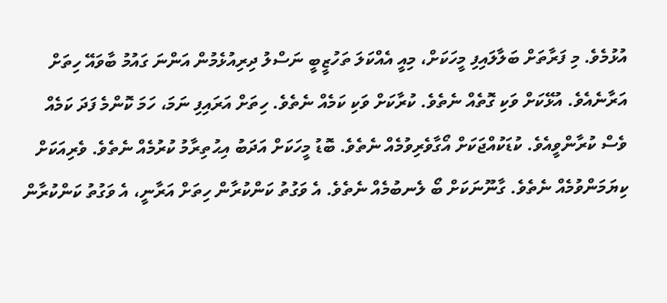އުޅުމެވެ. މި ފަރާތަށް ބަލާލައިފި މީހަކަށް، މިއީ އެއްކަލަ ތަހުޒީބީ ނަސްލު ދިރިއުޅެމުން އަންނަ ގައުމު ބާވައޭ ހިތަށް އަރާނެއެވެ. އުޅޭކަށް ވަކި ގޮތެއް ނެތެވެ. ކުރާކަށް ވަކި ކަމެއް ނެތެވެ. ހިތަށް އަރައިފި ނަމަ، ހަމަ ކޮންމެ ފަދަ ކަމެއް ވެސް ކުރާންވީއެވެ. ކުޑަކުއްޖަކަށް އޯގާވެރިވުމެއް ނެތެވެ. ބޮޑު މީހަކަށް އަދަބު އިޙުތިރާމު ކުރުމެއް ނެތެވެ. ވެރިއަކަށް ކިޔަމަންވުމެއް ނެތެވެ. ގާނޫނަކަށް ބޯ ލެނބުމެއް ނެތެވެ. އެ ވަގުތު ކަންކުރާން ހިތަށް އަރާނީ، އެ ވަގުތު ކަންކުރާން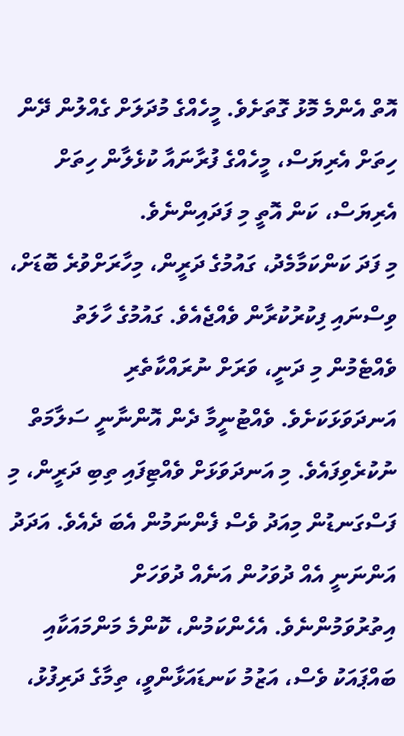އޮތް އެންމެ މޮޅު ގޮތަށެވެ. މީހެއްގެ މުދަލަށް ގެއްލުން ދޭން ހިތަށް އެރިޔަސް، މީހެއްގެ ފުރާނައާ ކުޅެލާން ހިތަށް އެރިޔަސް، ކަން އޮތީ މި ފަދައިންނެވެ.
މި ފަދަ ކަންކަމާމެދު، ގައުމުގެ ދަރީން، މިހާރަށްވުރެ ބޮޑަށް، ވިސްނައި ފިކުރުކުރާން ވެއްޖެއެވެ. ގައުމުގެ ހާލަތު ވެއްޓެމުން މި ދަނީ، ވަރަށް ނުރައްކާތެރި އަނދަވަޅަކަށެވެ. ވެއްޓުނީމާ ދެން އޮންނާނީ ސަލާމަތް ނުކުރެވިފައެވެ. މި އަނދަވަޅަށް ވެއްޓިފައި ތިބި ދަރީން، މި ފަސްގަނޑުން މިއަދު ވެސް ފެންނަމުން އެބަ ދެއެވެ. އަދަދު އަންނަނީ އެއް ދުވަހުން އަނެއް ދުވަހަށް އިތުރުވަމުންނެވެ. އެހެންކަމުން، ކޮންމެ މަންމައަކާއި ބައްޕައަކު ވެސް، އަޒުމު ކަނޑައަޅާންވީ، ތިމާގެ ދަރިފުޅު،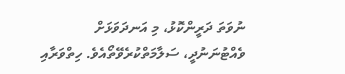ނުވަތަ ދަރީންކޮޅު، މި އަނދަވަޅަށް ވެއްޓުނަނުދީ، ސަލާމަތްކުރެވޭތޯއެވެ. ހިތްވަރާއި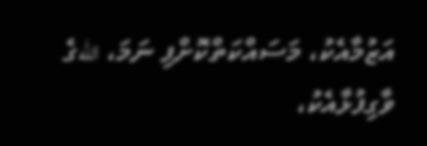އަޒުމާއެކު، މަސައްކަތްކޮށްފި ނަމަ، اللهގެ ވާގިފުޅާއެކު،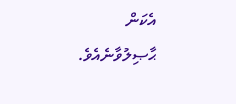އެކަން ޙާޞިލުވާނެއެވެ.